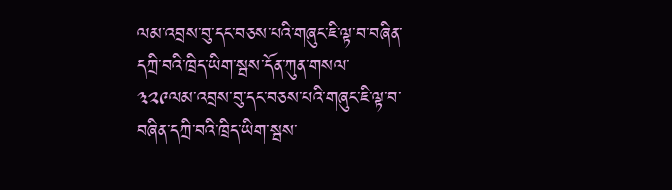ལམ་འབྲས་བུ་དང་བཅས་པའི་གཞུང་ཇི་ལྟ་བ་བཞིན་དཀྲི་བའི་ཁྲིད་ཡིག་སྦས་དོན་ཀུན་གསལ་
༣༢༩ལམ་འབྲས་བུ་དང་བཅས་པའི་གཞུང་ཇི་ལྟ་བ་བཞིན་དཀྲི་བའི་ཁྲིད་ཡིག་སྦས་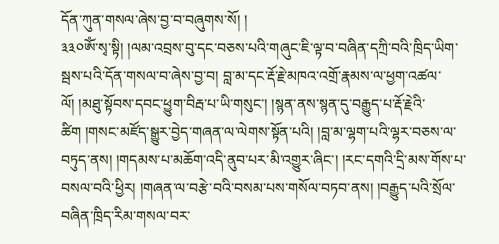དོན་ཀུན་གསལ་ཞེས་བྱ་བ་བཞུགས་སོ། །
༣༣༠ༀ་སྭ་སྟི། །ལམ་འབྲས་བུ་དང་བཅས་པའི་གཞུང་ཇི་ལྟ་བ་བཞིན་དཀྲི་བའི་ཁྲིད་ཡིག་སྦས་པའི་དོན་གསལ་བ་ཞེས་བྱ་བ། བླ་མ་དང་རྡོ་རྗེ་མཁའ་འགྲོ་རྣམས་ལ་ཕྱག་འཚལ་ལོ། །མཐུ་སྟོབས་དབང་ཕྱུག་བིརྦ་པ་ཡི་གསུང་། །སྙན་ནས་སྙན་དུ་བརྒྱུད་པ་རྡོ་རྗེའི་ཚིག །གསང་མཛོད་སྒྱུར་བྱེད་གཞན་ལ་ལེགས་སྟོན་པའི། །བླ་མ་ལྷག་པའི་ལྷར་བཅས་ལ་བཏུད་ནས། །གདམས་པ་མཆོག་འདི་ནུབ་པར་མི་འགྱུར་ཞིང་། །རང་དགའི་དྲི་མས་གོས་པ་བསལ་བའི་ཕྱིར། །གཞན་ལ་བརྩེ་བའི་བསམ་པས་གསོལ་བཏབ་ནས། །བརྒྱུད་པའི་སྲོལ་བཞིན་ཁྲིད་རིམ་གསལ་བར་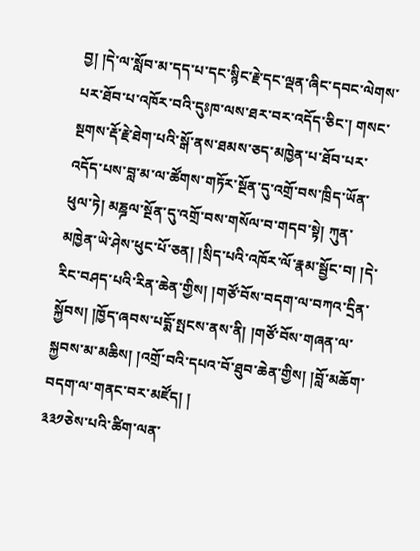བྱ། །དེ་ལ་སློབ་མ་དད་པ་དང་སྙིང་རྗེ་དང་ལྡན་ཞིང་དབང་ལེགས་པར་ཐོབ་པ་འཁོར་བའི་དུཿཁ་ལས་ཐར་བར་འདོད་ཅིང་། གསང་སྔགས་རྡོ་རྗེ་ཐེག་པའི་སྒོ་ནས་ཐམས་ཅད་མཁྱེན་པ་ཐོབ་པར་འདོད་པས་བླ་མ་ལ་ཚོགས་གཏོར་སྔོན་དུ་འགྲོ་བས་ཁྲིད་ཡོན་ཕུལ་ཏེ། མཎྜལ་སྔོན་དུ་འགྲོ་བས་གསོལ་བ་གདབ་སྟེ། ཀུན་མཁྱེན་ཡེ་ཤེས་ཕུང་པོ་ཅན། །སྲིད་པའི་འཁོར་ལོ་རྣམ་སྦྱོང་བ། །དེ་རིང་བཤད་པའི་རིན་ཆེན་གྱིས། །གཙོ་བོས་བདག་ལ་བཀའ་དྲིན་སྐྱོབས། །ཁྱོད་ཞབས་པདྨོ་སྤངས་ནས་ནི། །གཙོ་བོས་གཞན་ལ་སྐྱབས་མ་མཆིས། །འགྲོ་བའི་དཔའ་བོ་ཐུབ་ཆེན་གྱིས། །བློ་མཆོག་བདག་ལ་གནང་བར་མཛོད། །
༣༣༡ཅེས་པའི་ཚིག་ལན་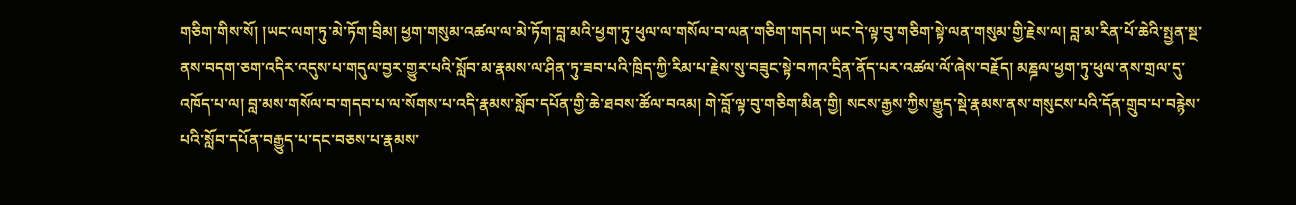གཅིག་གིས་སོ། །ཡང་ལག་ཏུ་མེ་ཏོག་བྲིམ། ཕྱག་གསུམ་འཚལ་ལ་མེ་ཏོག་བླ་མའི་ཕྱག་ཏུ་ཕུལ་ལ་གསོལ་བ་ལན་གཅིག་གདབ། ཡང་དེ་ལྟ་བུ་གཅིག་སྟེ་ལན་གསུམ་གྱི་རྗེས་ལ། བླ་མ་རིན་པོ་ཆེའི་སྤྱན་སྔ་ནས་བདག་ཅག་འདིར་འདུས་པ་གདུལ་བྱར་གྱུར་པའི་སློབ་མ་རྣམས་ལ་ཤིན་ཏུ་ཟབ་པའི་ཁྲིད་ཀྱི་རིམ་པ་རྗེས་སུ་བཟུང་སྟེ་བཀའ་དྲིན་ནོད་པར་འཚལ་ལོ་ཞེས་བརྗོད། མཎྜལ་ཕྱག་ཏུ་ཕུལ་ནས་གྲལ་དུ་འཁོད་པ་ལ། བླ་མས་གསོལ་བ་གདབ་པ་ལ་སོགས་པ་འདི་རྣམས་སློབ་དཔོན་གྱི་ཆེ་ཐབས་ཚོལ་བའམ། གེ་བློ་ལྟ་བུ་གཅིག་མིན་གྱི། སངས་རྒྱས་ཀྱིས་རྒྱུད་སྡེ་རྣམས་ནས་གསུངས་པའི་དོན་གྲུབ་པ་བརྙེས་པའི་སློབ་དཔོན་བརྒྱུད་པ་དང་བཅས་པ་རྣམས་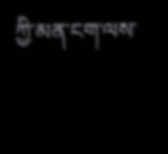ཀྱི་མན་ངག་ལས་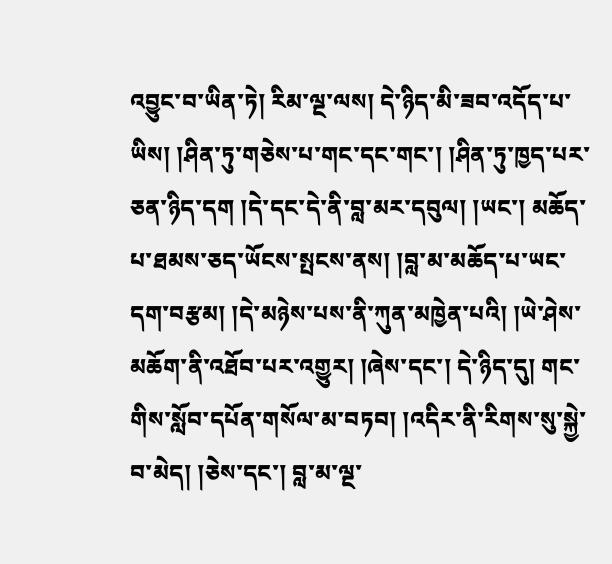འབྱུང་བ་ཡིན་ཏེ། རིམ་ལྔ་ལས། དེ་ཉིད་མི་ཟབ་འདོད་པ་ཡིས། །ཤིན་ཏུ་གཅེས་པ་གང་དང་གང་། །ཤིན་ཏུ་ཁྱད་པར་ཅན་ཉིད་དག །དེ་དང་དེ་ནི་བླ་མར་དབུལ། །ཡང་། མཆོད་པ་ཐམས་ཅད་ཡོངས་སྤངས་ནས། །བླ་མ་མཆོད་པ་ཡང་དག་བརྩམ། །དེ་མཉེས་པས་ནི་ཀུན་མཁྱེན་པའི། །ཡེ་ཤེས་མཆོག་ནི་འཐོབ་པར་འགྱུར། །ཞེས་དང་། དེ་ཉིད་དུ། གང་གིས་སློབ་དཔོན་གསོལ་མ་བཏབ། །འདིར་ནི་རིགས་སུ་སྐྱེ་བ་མེད། །ཅེས་དང་། བླ་མ་ལྔ་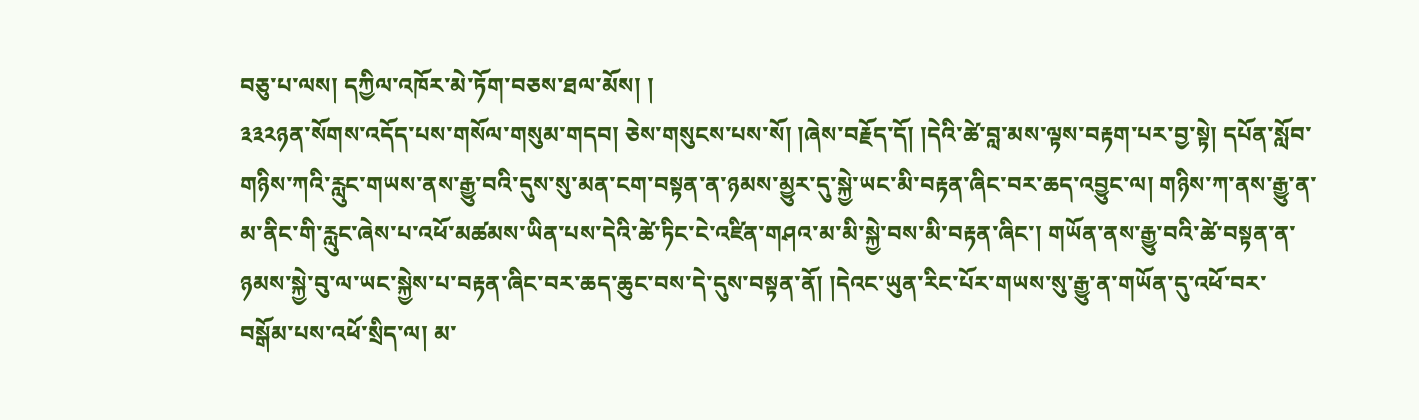བཅུ་པ་ལས། དཀྱིལ་འཁོར་མེ་ཏོག་བཅས་ཐལ་མོས། །
༣༣༢ཉན་སོགས་འདོད་པས་གསོལ་གསུམ་གདབ། ཅེས་གསུངས་པས་སོ། །ཞེས་བརྗོད་དོ། །དེའི་ཚེ་བླ་མས་ལྟས་བརྟག་པར་བྱ་སྟེ། དཔོན་སློབ་གཉིས་ཀའི་རླུང་གཡས་ནས་རྒྱུ་བའི་དུས་སུ་མན་ངག་བསྟན་ན་ཉམས་མྱུར་དུ་སྐྱེ་ཡང་མི་བརྟན་ཞིང་བར་ཆད་འབྱུང་ལ། གཉིས་ཀ་ནས་རྒྱུ་ན་མ་ནིང་གི་རླུང་ཞེས་པ་འཕོ་མཚམས་ཡིན་པས་དེའི་ཚེ་ཏིང་ངེ་འཛིན་གཤའ་མ་མི་སྐྱེ་བས་མི་བརྟན་ཞིང་། གཡོན་ནས་རྒྱུ་བའི་ཚེ་བསྟན་ན་ཉམས་སྐྱེ་བུ་ལ་ཡང་སྐྱེས་པ་བརྟན་ཞིང་བར་ཆད་ཆུང་བས་དེ་དུས་བསྟན་ནོ། །དེའང་ཡུན་རིང་པོར་གཡས་སུ་རྒྱུ་ན་གཡོན་དུ་འཕོ་བར་བསྒོམ་པས་འཕོ་སྲིད་ལ། མ་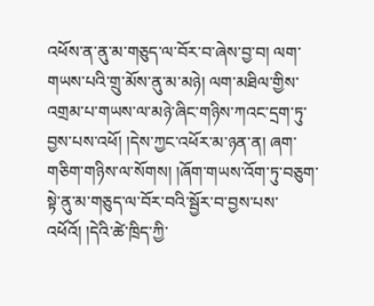འཕོས་ན་ནུ་མ་གཅུད་ལ་བོར་བ་ཞེས་བྱ་བ། ལག་གཡས་པའི་གྲུ་མོས་ནུ་མ་མཉེ། ལག་མཐིལ་གྱིས་འགྲམ་པ་གཡས་ལ་མཉེ་ཞིང་གཉིས་ཀའང་དྲག་ཏུ་བྱས་པས་འཕོ། །དེས་ཀྱང་འཕོར་མ་ཉན་ན། ཞག་གཅིག་གཉིས་ལ་སོགས། །ཞོག་གཡས་འོག་ཏུ་བཅུག་སྟེ་ནུ་མ་གཅུད་ལ་བོར་བའི་སྦྱོར་བ་བྱས་པས་འཕོའོ། །དེའི་ཚེ་ཁྲིད་ཀྱི་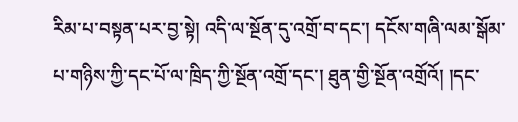རིམ་པ་བསྟན་པར་བྱ་སྟེ། འདི་ལ་སྔོན་དུ་འགྲོ་བ་དང་། དངོས་གཞི་ལམ་སྒོམ་པ་གཉིས་ཀྱི་དང་པོ་ལ་ཁྲིད་ཀྱི་སྔོན་འགྲོ་དང་། ཐུན་གྱི་སྔོན་འགྲོའོ། །དང་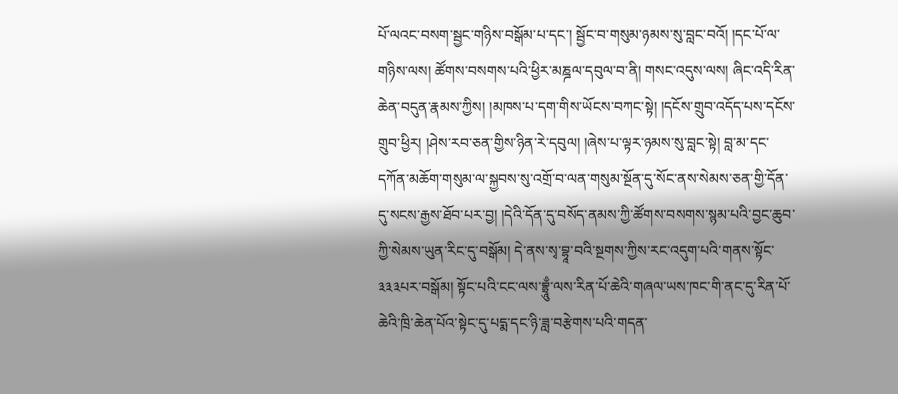པོ་ལའང་བསག་སྦྱང་གཉིས་བསྒོམ་པ་དང་། སྦྱོང་བ་གསུམ་ཉམས་སུ་བླང་བའོ། །དང་པོ་ལ་གཉིས་ལས། ཚོགས་བསགས་པའི་ཕྱིར་མཎྜལ་དབུལ་བ་ནི། གསང་འདུས་ལས། ཞིང་འདི་རིན་ཆེན་བདུན་རྣམས་ཀྱིས། །མཁས་པ་དག་གིས་ཡོངས་བཀང་སྟེ། །དངོས་གྲུབ་འདོད་པས་དངོས་གྲུབ་ཕྱིར། །ཤེས་རབ་ཅན་གྱིས་ཉིན་རེ་དབུལ། །ཞེས་པ་ལྟར་ཉམས་སུ་བླང་སྟེ། བླ་མ་དང་དཀོན་མཆོག་གསུམ་ལ་སྐྱབས་སུ་འགྲོ་བ་ལན་གསུམ་སྔོན་དུ་སོང་ནས་སེམས་ཅན་གྱི་དོན་དུ་སངས་རྒྱས་ཐོབ་པར་བྱ། །དེའི་དོན་དུ་བསོད་ནམས་ཀྱི་ཚོགས་བསགས་སྙམ་པའི་བྱང་ཆུབ་ཀྱི་སེམས་ཡུན་རིང་དུ་བསྒོམ། དེ་ནས་སྭ་བྷཱ་བའི་སྔགས་ཀྱིས་རང་འདུག་པའི་གནས་སྟོང་
༣༣༣པར་བསྒོམ། སྟོང་པའི་ངང་ལས་བྷྲཱུྃ་ལས་རིན་པོ་ཆེའི་གཞལ་ཡས་ཁང་གི་ནང་དུ་རིན་པོ་ཆེའི་ཁྲི་ཆེན་པོའ་སྟེང་དུ་པདྨ་དང་ཉི་ཟླ་བརྩེགས་པའི་གདན་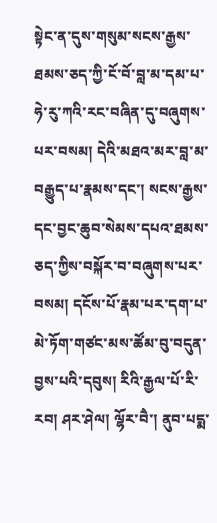སྟེང་ན་དུས་གསུམ་སངས་རྒྱས་ཐམས་ཅད་ཀྱི་ངོ་བོ་བླ་མ་དམ་པ་ཧེ་རུ་ཀའི་རང་བཞིན་དུ་བཞུགས་པར་བསམ། དེའི་མཐའ་མར་བླ་མ་བརྒྱུད་པ་རྣམས་དང་། སངས་རྒྱས་དང་བྱང་ཆུབ་སེམས་དཔའ་ཐམས་ཅད་ཀྱིས་བསྐོར་བ་བཞུགས་པར་བསམ། དངོས་པོ་རྣམ་པར་དག་པ་མེ་ཏོག་གཙང་མས་ཚོམ་བུ་བདུན་བྱས་པའི་དབུས། རིའི་རྒྱལ་པོ་རི་རབ། ཤར་ཤེལ། ལྷོར་བཻ་། ནུབ་པདྨ་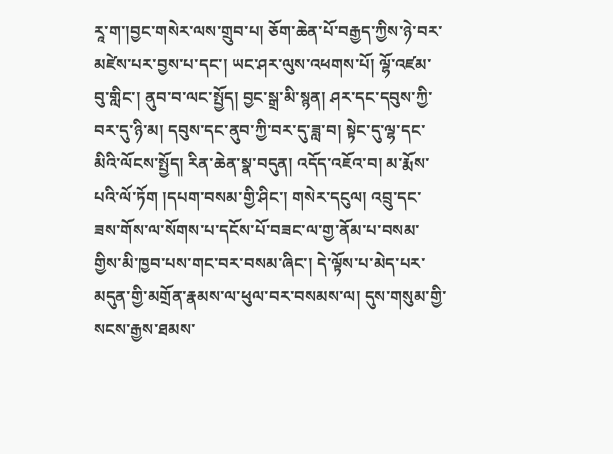རཱ་ག་།བྱང་གསེར་ལས་གྲུབ་པ། ཅོག་ཆེན་པོ་བརྒྱད་ཀྱིས་ཉེ་བར་མཛེས་པར་བྱས་པ་དང་། ཡང་ཤར་ལུས་འཕགས་པོ། ལྷོ་འཛམ་བུ་གླིང་། ནུབ་བ་ལང་སྤྱོད། བྱང་སྒྲ་མི་སྙན། ཤར་དང་དབུས་ཀྱི་བར་དུ་ཉི་མ། དབུས་དང་ནུབ་ཀྱི་བར་དུ་ཟླ་བ། སྟེང་དུ་ལྷ་དང་མིའི་ལོངས་སྤྱོད། རིན་ཆེན་སྣ་བདུན། འདོད་འཇོའ་བ། མ་རྨོས་པའི་ལོ་ཏོག །དཔག་བསམ་གྱི་ཤིང་། གསེར་དངུལ། འབྲུ་དང་ཟས་གོས་ལ་སོགས་པ་དངོས་པོ་བཟང་ལ་གྱ་ནོམ་པ་བསམ་གྱིས་མི་ཁྱབ་པས་གང་བར་བསམ་ཞིང་། དེ་ལྟོས་པ་མེད་པར་མདུན་གྱི་མགྲོན་རྣམས་ལ་ཕུལ་བར་བསམས་ལ། དུས་གསུམ་གྱི་སངས་རྒྱས་ཐམས་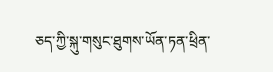ཅད་ཀྱི་སྐུ་གསུང་ཐུགས་ཡོན་ཏན་ཕྲིན་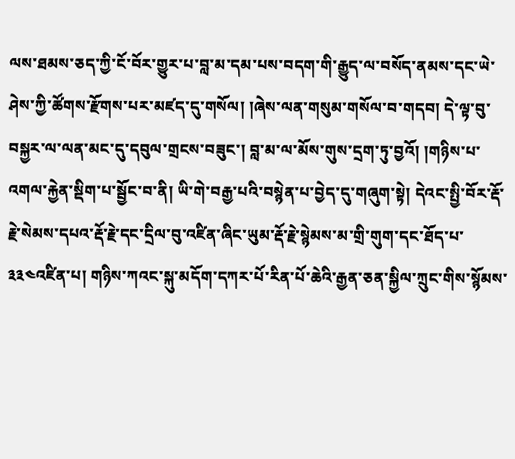ལས་ཐམས་ཅད་ཀྱི་ངོ་བོར་གྱུར་པ་བླ་མ་དམ་པས་བདག་གི་རྒྱུད་ལ་བསོད་ནམས་དང་ཡེ་ཤེས་ཀྱི་ཚོགས་རྫོགས་པར་མཛད་དུ་གསོལ། །ཞེས་ལན་གསུམ་གསོལ་བ་གདབ། དེ་ལྟ་བུ་བསྐྱར་ལ་ལན་མང་དུ་དབུལ་གྲངས་བཟུང་། བླ་མ་ལ་མོས་གུས་དྲག་ཏུ་བྱའོ། །གཉིས་པ་འགལ་རྐྱེན་སྡིག་པ་སྦྱོང་བ་ནི། ཡི་གེ་བརྒྱ་པའི་བསྙེན་པ་བྱེད་དུ་གཞུག་སྟེ། དེའང་སྤྱི་བོར་རྡོ་རྗེ་སེམས་དཔའ་རྡོ་རྗེ་དང་དྲིལ་བུ་འཛིན་ཞིང་ཡུམ་རྡོ་རྗེ་སྙེམས་མ་གྲི་གུག་དང་ཐོད་པ་
༣༣༤འཛིན་པ། གཉིས་ཀའང་སྐུ་མདོག་དཀར་པོ་རིན་པོ་ཆེའི་རྒྱན་ཅན་སྐྱིལ་ཀྲུང་གིས་སྙོམས་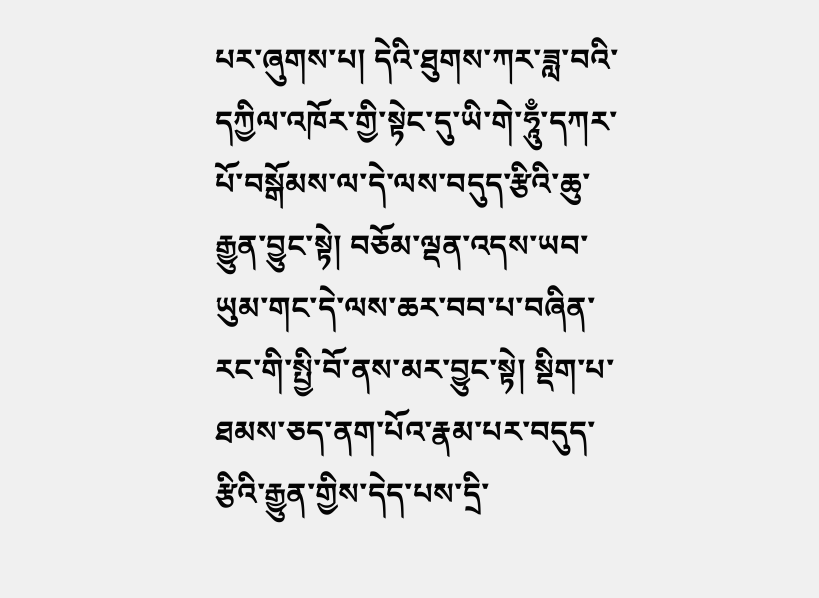པར་ཞུགས་པ། དེའི་ཐུགས་ཀར་ཟླ་བའི་དཀྱིལ་འཁོར་གྱི་སྟེང་དུ་ཡི་གེ་ཧཱུྃ་དཀར་པོ་བསྒོམས་ལ་དེ་ལས་བདུད་རྩིའི་ཆུ་རྒྱུན་བྱུང་སྟེ། བཅོམ་ལྡན་འདས་ཡབ་ཡུམ་གང་དེ་ལས་ཆར་བབ་པ་བཞིན་རང་གི་སྤྱི་བོ་ནས་མར་བྱུང་སྟེ། སྡིག་པ་ཐམས་ཅད་ནག་པོའ་རྣམ་པར་བདུད་རྩིའི་རྒྱུན་གྱིས་དེད་པས་དྲི་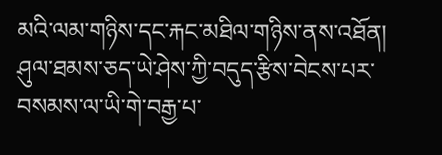མའི་ལམ་གཉིས་དང་རྐང་མཐིལ་གཉིས་ནས་འཐོན། ཤུལ་ཐམས་ཅད་ཡེ་ཤེས་ཀྱི་བདུད་རྩིས་བེངས་པར་བསམས་ལ་ཡི་གེ་བརྒྱ་པ་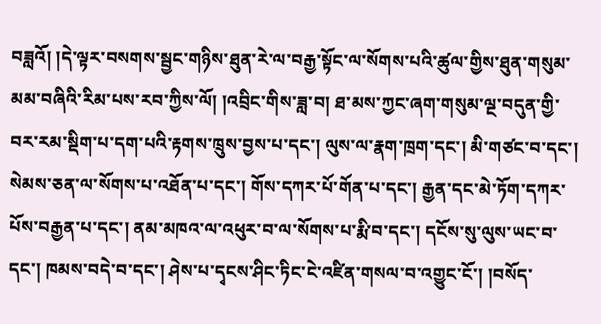བཟླའོ། །དེ་ལྟར་བསགས་སྦྱང་གཉིས་ཐུན་རེ་ལ་བརྒྱ་སྟོང་ལ་སོགས་པའི་ཚུལ་གྱིས་ཐུན་གསུམ་མམ་བཞིའི་རིམ་པས་རབ་ཀྱིས་ལོ། །འབྲིང་གིས་ཟླ་བ། ཐ་མས་ཀྱང་ཞག་གསུམ་ལྔ་བདུན་གྱི་བར་རམ་སྡིག་པ་དག་པའི་རྟགས་ཁྲུས་བྱས་པ་དང་། ལུས་ལ་རྣག་ཁྲག་དང་། མི་གཙང་བ་དང་། སེམས་ཅན་ལ་སོགས་པ་འཐོན་པ་དང་། གོས་དཀར་པོ་གོན་པ་དང་། རྒྱན་དང་མེ་ཏོག་དཀར་པོས་བརྒྱན་པ་དང་། ནམ་མཁའ་ལ་འཕུར་བ་ལ་སོགས་པ་རྨི་བ་དང་། དངོས་སུ་ལུས་ཡང་བ་དང་། ཁམས་བདེ་བ་དང་། ཤེས་པ་དྭངས་ཤིང་ཏིང་ངེ་འཛིན་གསལ་བ་འགྱུང་ངོ་། །བསོད་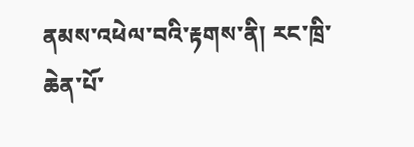ནམས་འཕེལ་བའི་རྟགས་ནི། རང་ཁྲི་ཆེན་པོ་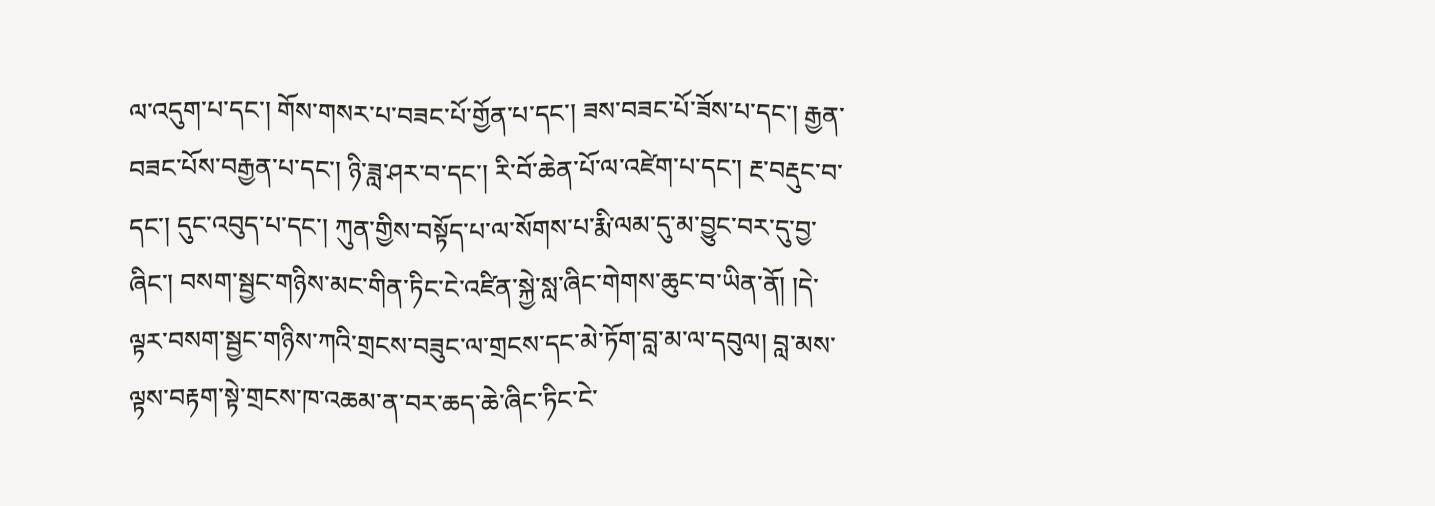ལ་འདུག་པ་དང་། གོས་གསར་པ་བཟང་པོ་གྱོན་པ་དང་། ཟས་བཟང་པོ་ཟོས་པ་དང་། རྒྱན་བཟང་པོས་བརྒྱན་པ་དང་། ཉི་ཟླ་ཤར་བ་དང་། རི་བོ་ཆེན་པོ་ལ་འཛེག་པ་དང་། རྔ་བརྡུང་བ་དང་། དུང་འབུད་པ་དང་། ཀུན་གྱིས་བསྟོད་པ་ལ་སོགས་པ་རྨི་ལམ་དུ་མ་བྱུང་བར་དུ་བྱ་ཞིང་། བསག་སྦྱང་གཉིས་མང་གིན་ཏིང་ངེ་འཛིན་སྐྱེ་སླ་ཞིང་གེགས་ཆུང་བ་ཡིན་ནོ། །དེ་ལྟར་བསག་སྦྱང་གཉིས་ཀའི་གྲངས་བཟུང་ལ་གྲངས་དང་མེ་ཏོག་བླ་མ་ལ་དབུལ། བླ་མས་ལྟས་བརྟག་སྟེ་གྲངས་ཁ་འཆམ་ན་བར་ཆད་ཆེ་ཞིང་ཏིང་ངེ་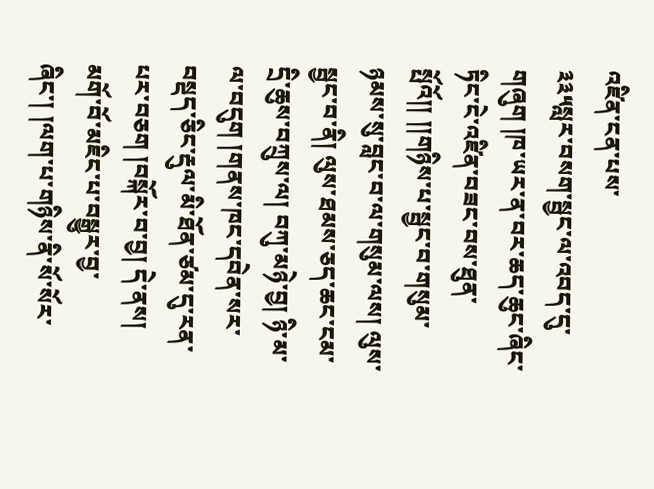འཛིན་ངན་པས་
༣༣༥སླར་བསག་སྦྱང་ལ་འབད་དུ་གཞུག །ཁ་ཡར་ན་བར་ཆད་ཆུང་ཞིང་ཏིང་ངེ་འཛིན་བཟང་བས་ཐུན་སྤོའོ།། །།གཉིས་པ་སྦྱང་བ་གསུམ་ཉམས་སུ་བླང་བ་ལ་གསུམ་ལས། ལུས་སྦྱང་བ་ནི། ལུས་ཐམས་ཅད་ཆང་ངམ་དྲི་ཆུས་བཀྲུས་ལ། བཀུ་མཉེ་བྱ། ཉི་མ་ལ་བདུག །གནས་ཁང་དབེན་སར་བསྡད་ཅིང་རྡུལ་མི་ཐོན་ཙམ་དུ་རན་པར་བཅག །བསྐོར་བ་བྱ། དེ་ནས། མགོ་བོ་མཇིང་པ་བསྒྱུར་བྱ་ཞིང་། །ལག་པ་གཉིས་ནི་སོ་སོར་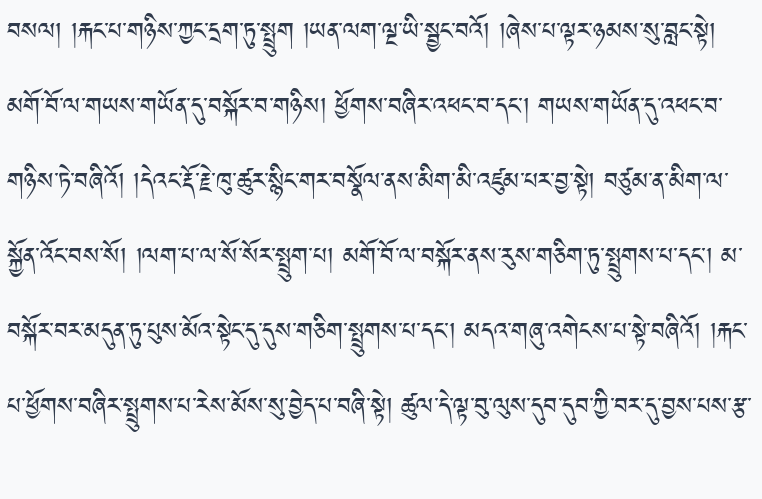བསལ། །རྐང་པ་གཉིས་ཀྱང་དྲག་ཏུ་སྤྲུག །ཡན་ལག་ལྔ་ཡི་སྦྱང་བའོ། །ཞེས་པ་ལྟར་ཉམས་སུ་བླང་སྟེ། མགོ་བོ་ལ་གཡས་གཡོན་དུ་བསྐོར་བ་གཉིས། ཕྱོགས་བཞིར་འཕང་བ་དང་། གཡས་གཡོན་དུ་འཕང་བ་གཉིས་ཏེ་བཞིའོ། །དེའང་རྡོ་རྗེ་ཁུ་ཚུར་སྙིང་གར་བསྣོལ་ནས་མིག་མི་འཛུམ་པར་བྱ་སྟེ། བཙུམ་ན་མིག་ལ་སྐྱོན་འོང་བས་སོ། །ལག་པ་ལ་སོ་སོར་སྤྲུག་པ། མགོ་བོ་ལ་བསྐོར་ནས་རུས་གཅིག་ཏུ་སྤྲུགས་པ་དང་། མ་བསྐོར་བར་མདུན་ཏུ་པུས་མོའ་སྟེང་དུ་དུས་གཅིག་སྤྲུགས་པ་དང་། མདའ་གཞུ་འགེངས་པ་སྟེ་བཞིའོ། །རྐང་པ་ཕྱོགས་བཞིར་སྤྲུགས་པ་རེས་མོས་སུ་བྱེད་པ་བཞི་སྟེ། ཚུལ་དེ་ལྟ་བུ་ལུས་དུབ་དུབ་ཀྱི་བར་དུ་བྱས་པས་རྩ་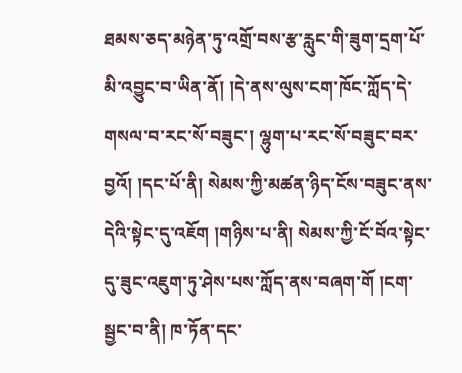ཐམས་ཅད་མཉེན་ཏུ་འགྲོ་བས་རྩ་རླུང་གི་ཟུག་དྲག་པོ་མི་འབྱུང་བ་ཡིན་ནོ། །དེ་ནས་ལུས་ངག་ཁོང་ཀློད་དེ་གསལ་བ་རང་སོ་བཟུང་། ལྷུག་པ་རང་སོ་བཟུང་བར་བྱའོ། །དང་པོ་ནི། སེམས་ཀྱི་མཚན་ཉིད་ངོས་བཟུང་ནས་དེའི་སྟེང་དུ་འཇོག །གཉིས་པ་ནི། སེམས་ཀྱི་ངོ་བོའ་སྟེང་དུ་ཟུང་འཇུག་ཏུ་ཤེས་པས་ཀློད་ནས་བཞག་གོ །ངག་སྦྱང་བ་ནི། ཁ་ཏོན་དང་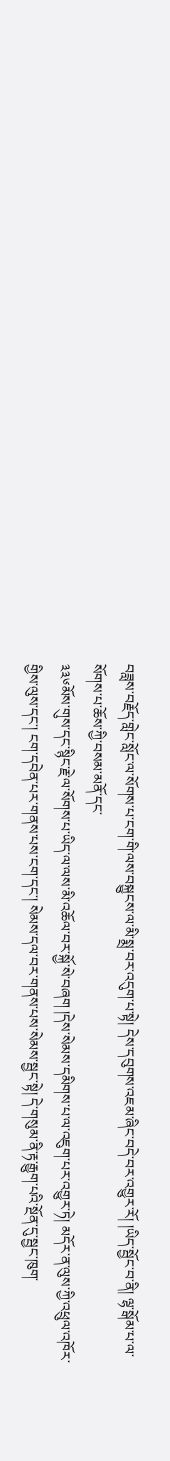བཟླས་བརྗོད་གླེང་སློང་ལ་སོགས་པ་ངག་གི་ལས་བསྐྱུངས་ལ་མི་སྨྲ་བར་འདུག་པ་སྟེ། དེས་དབུགས་འཇམ་ཞིང་བདེ་བར་འགྱུར་རོ། །ཡིད་སྦྱོང་བ་ནི། ལྷ་སྒོམ་པ་ལ་སོགས་པ་ཆོས་ཀྱི་བསམ་མནོ་དང་
༣༣༦མོས་གུས་དང་སྙིང་རྗེ་ལ་སོགས་པ་ཡིད་ལ་ལས་མི་འཆོལ་བར་སྐྱོ་སེ་བཞག །དེས་སེམས་དམིགས་པ་ལ་འཇུག་པར་འགྱུར་ཏེ། མདོར་ན་ལུས་ཀྱི་འཕྲུལ་འཁོར་གྱིས་ལུས་དང་། ངག་དབེན་པར་གནས་པས་ངག་དང་། སེམས་དལ་བར་གནས་པས་སེམས་སྦྱང་སྟེ། དེ་གསུམ་ནི་རྟ་རྒྱུག་པའི་སྔོན་དུ་སྦྱང་ཁུག་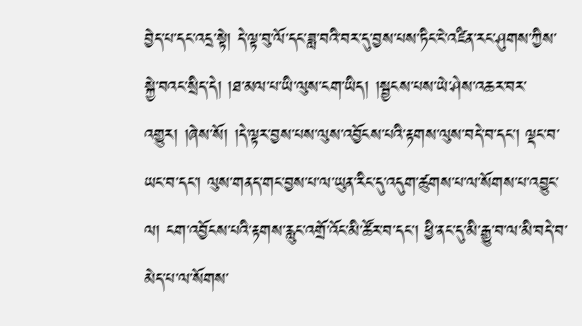བྱེད་པ་དང་འདྲ་སྟེ། དེ་ལྟ་བུ་ལོ་དང་ཟླ་བའི་བར་དུ་བྱས་པས་ཏིང་ངེ་འཛིན་རང་ཤུགས་ཀྱིས་སྐྱེ་བའང་སྲིད་དེ། །ཐ་མལ་པ་ཡི་ལུས་ངག་ཡིད། །སྦྱངས་པས་ཡེ་ཤེས་འཆར་བར་འགྱུར། །ཞེས་སོ། །དེ་ལྟར་བྱས་པས་ལུས་འབྱོངས་པའི་རྟགས་ལུས་བདེ་བ་དང་། ལྡང་བ་ཡང་བ་དང་། ལུས་གནད་གང་བྱས་པ་ལ་ཡུན་རིང་དུ་འདུག་ཚུགས་པ་ལ་སོགས་པ་འབྱུང་ལ། ངག་འབྱོངས་པའི་རྟགས་རླུང་འགྲོ་འོང་མི་ཚོར་བ་དང་། ཕྱི་ནང་དུ་མི་རྒྱུ་བ་ལ་མི་བདེ་བ་མེད་པ་ལ་སོགས་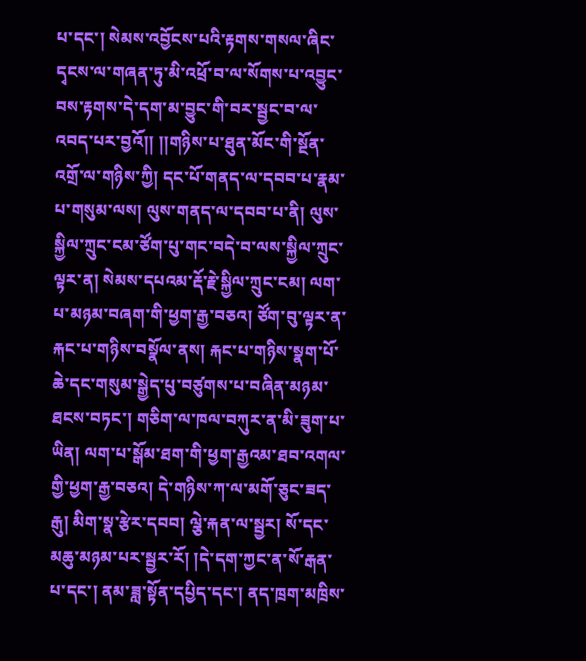པ་དང་། སེམས་འབྱོངས་པའི་རྟགས་གསལ་ཞིང་དྭངས་ལ་གཞན་ཏུ་མི་འཕྲོ་བ་ལ་སོགས་པ་འབྱུང་བས་རྟགས་དེ་དག་མ་བྱུང་གི་བར་སྦྱང་བ་ལ་འབད་པར་བྱའོ།། །།གཉིས་པ་ཐུན་མོང་གི་སྔོན་འགྲོ་ལ་གཉིས་ཀྱི། དང་པོ་གནད་ལ་དབབ་པ་རྣམ་པ་གསུམ་ལས། ལུས་གནད་ལ་དབབ་པ་ནི། ལུས་སྐྱིལ་ཀྲུང་ངམ་ཙོག་པུ་གང་བདེ་བ་ལས་སྐྱིལ་ཀྲུང་ལྟར་ན། སེམས་དཔའམ་རྡོ་རྗེ་སྐྱིལ་ཀྲུང་ངམ། ལག་པ་མཉམ་བཞག་གི་ཕྱག་རྒྱ་བཅའ། ཙོག་བུ་ལྟར་ན་རྐང་པ་གཉིས་བསྣོལ་ནས། རྐང་པ་གཉིས་སྣག་པོ་ཆེ་དང་གསུམ་སྒྱེད་པུ་བཙུགས་པ་བཞིན་མཉམ་ཐངས་བཏང་། གཅིག་ལ་ཁལ་བཀུར་ན་མི་ཟུག་པ་ཡིན། ལག་པ་སྒོམ་ཐག་གི་ཕྱག་རྒྱའམ་ཐབ་འགལ་གྱི་ཕྱག་རྒྱ་བཅའ། དེ་གཉིས་ཀ་ལ་མགོ་ཅུང་ཟད་རྒུ། མིག་སྣ་རྩེར་དབབ། ལྕེ་རྐན་ལ་སྦྱར། སོ་དང་མཆུ་མཉམ་པར་སྦྱར་རོ། །དེ་དག་ཀྱང་ན་སོ་རྒན་པ་དང་། ནམ་ཟླ་སྟོན་དཔྱིད་དང་། ནད་ཁྲག་མཁྲིས་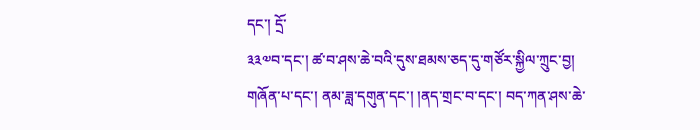དང་། དྲོ་
༣༣༧བ་དང་། ཚ་བ་ཤས་ཆེ་བའི་དུས་ཐམས་ཅད་དུ་གཙོར་སྐྱིལ་ཀྲུང་བྱ། གཞོན་པ་དང་། ནམ་ཟླ་དགུན་དང་། །ནད་གྲང་བ་དང་། བད་ཀན་ཤས་ཆེ་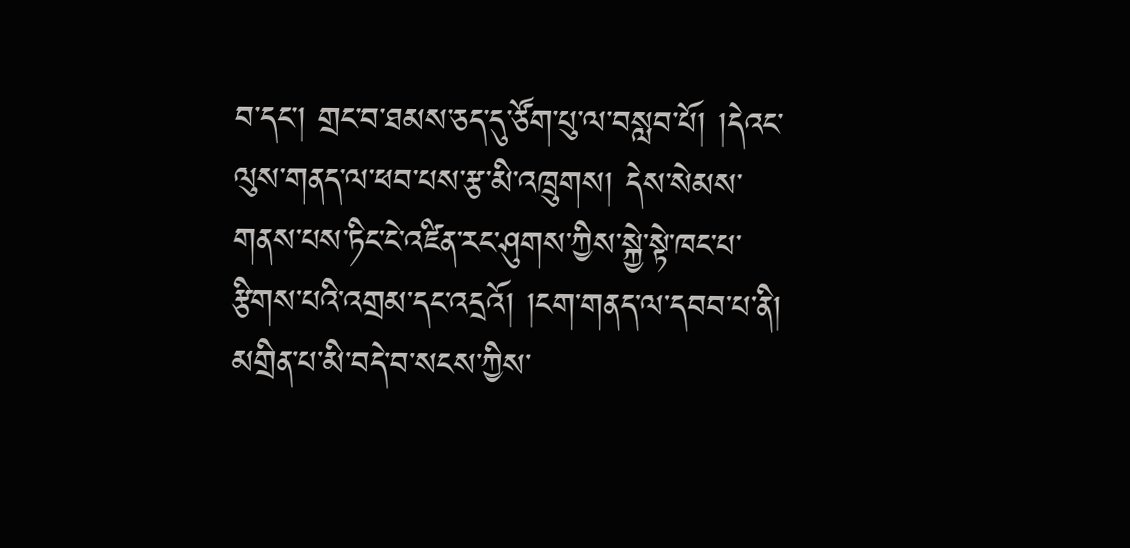བ་དང་། གྲང་བ་ཐམས་ཅད་དུ་ཙོག་པུ་ལ་བསླབ་པོ། །དེའང་ལུས་གནད་ལ་ཕབ་པས་རྩ་མི་འཁྲུགས། དེས་སེམས་གནས་པས་ཏིང་ངེ་འཛིན་རང་ཤུགས་ཀྱིས་སྐྱེ་སྟེ་ཁང་པ་རྩིགས་པའི་འགྲམ་དང་འདྲའོ། །ངག་གནད་ལ་དབབ་པ་ནི། མགྲིན་པ་མི་བདེ་བ་སངས་ཀྱིས་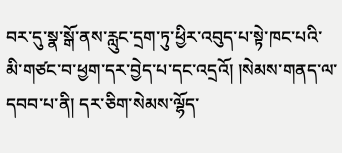བར་དུ་སྣ་སྒོ་ནས་རླུང་དྲག་ཏུ་ཕྱིར་འབུད་པ་སྟེ་ཁང་པའི་མི་གཙང་བ་ཕྱག་དར་བྱེད་པ་དང་འདྲའོ། །སེམས་གནད་ལ་དབབ་པ་ནི། དར་ཅིག་སེམས་ལྷོད་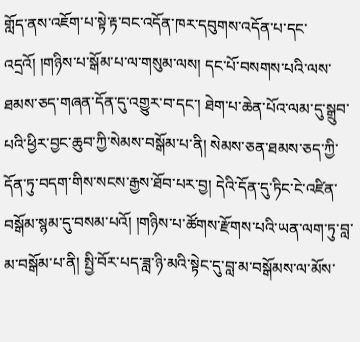གློད་ནས་འཇོག་པ་སྟེ་རྟ་བང་འདོན་ཁར་དབུགས་འདོན་པ་དང་འདྲའོ། །གཉིས་པ་སྒོམ་པ་ལ་གསུམ་ལས། དང་པོ་བསགས་པའི་ལས་ཐམས་ཅད་གཞན་དོན་དུ་འགྱུར་བ་དང་། ཐེག་པ་ཆེན་པོའ་ལམ་དུ་སྒྲུབ་པའི་ཕྱིར་བྱང་ཆུབ་ཀྱི་སེམས་བསྒོམ་པ་ནི། སེམས་ཅན་ཐམས་ཅད་ཀྱི་དོན་ཏུ་བདག་གིས་སངས་རྒྱས་ཐོབ་པར་བྱ། དེའི་དོན་དུ་ཏིང་ངེ་འཛིན་བསྒོམ་སྙམ་དུ་བསམ་པའོ། །གཉིས་པ་ཚོགས་རྫོགས་པའི་ཡན་ལག་ཏུ་བླ་མ་བསྒོམ་པ་ནི། སྤྱི་བོར་པད་ཟླ་ཉི་མའི་སྟེང་དུ་བླ་མ་བསྒོམས་ལ་མོས་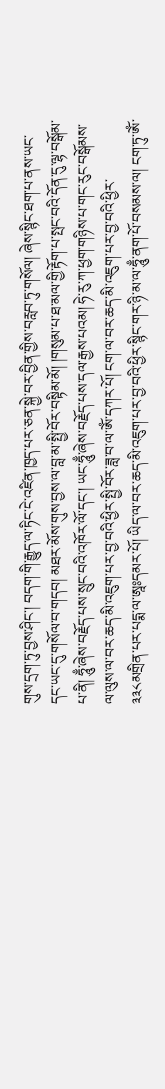གུས་དྲག་ཏུ་བྱས་ཤིང་། བདག་གི་རྒྱུད་ལ་ཏིང་ངེ་འཛིན་ཁྱད་པར་ཅན་སྐྱེ་བར་བྱིན་གྱིས་བརླབ་ཏུ་གསོལ། ཞེས་སྙིང་ཐག་པ་ནས་ཡང་དང་ཡང་དུ་གསོལ་བ་གདབ། མཐར་མོས་གུས་བྱས་ལ་བླ་མ་སྤྱི་བོར་བསྟིམ་མོ། །གསུམ་པ་ཐ་མལ་གྱི་རྟོག་པ་སྤང་བའི་དོན་དུ་ལྷ་བསྒོམ་པ་ནི། ཧཱུྃ་ཞེས་བརྗོད་པས་སྲུང་བའི་འཁོར་ལོ་དང་། ཡང་ཧཱུྃ་ཞེས་བརྗོད་པས་དལ་རྒྱས་པའམ། ཧེ་རུ་ཀ་ཕྱག་གཉིས་པ་གང་རུང་བསྒོམས་ལ་ལུས་ལ་བར་ཆད་མི་འཇུག་པར་བྱ་བའི་ཕྱིར་སྤྱི་བོར་ཟླ་བ་ལ་ༀ་དཀར་པོ། ངག་ལ་བར་ཆད་མི་འཇུག་པར་བྱ་བའི་ཕྱིར་
༣༣༨མགྲིན་པར་པདྨ་ལ་ཨཱཿདམར་པོ། ཡིད་ལ་བར་ཆད་མི་འཇུག་པར་བྱ་བའི་ཕྱིར་སྙིང་གར་ཉི་མ་ལ་ཧཱུྃ་ནག་པོ་བསམས་ལ། ངག་ཏུ་ༀ་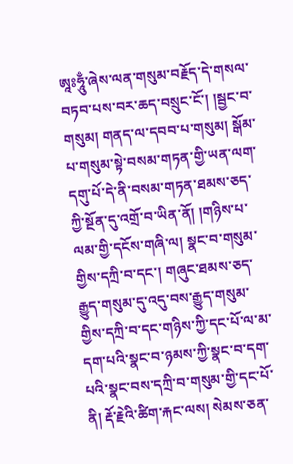ཨཱཿཧཱུྃ་ཞེས་ལན་གསུམ་བརྗོད་དེ་གསལ་བཏབ་པས་བར་ཆད་བསྲུང་ངོ་། །སྦྱང་བ་གསུམ། གནད་ལ་དབབ་པ་གསུམ། སྒོམ་པ་གསུམ་སྟེ་བསམ་གཏན་གྱི་ཡན་ལག་དགུ་པོ་དེ་ནི་བསམ་གཏན་ཐམས་ཅད་ཀྱི་སྔོན་དུ་འགྲོ་བ་ཡིན་ནོ། །གཉིས་པ་ལམ་གྱི་དངོས་གཞི་ལ། སྣང་བ་གསུམ་གྱིས་དཀྲི་བ་དང་། གཞུང་ཐམས་ཅད་རྒྱུད་གསུམ་དུ་འདུ་བས་རྒྱུད་གསུམ་གྱིས་དཀྲི་བ་དང་གཉིས་ཀྱི་དང་པོ་ལ་མ་དག་པའི་སྣང་བ་ཉམས་ཀྱི་སྣང་བ་དག་པའི་སྣང་བས་དཀྲི་བ་གསུམ་གྱི་དང་པོ་ནི། རྡོ་རྗེའི་ཚིག་རྐང་ལས། སེམས་ཅན་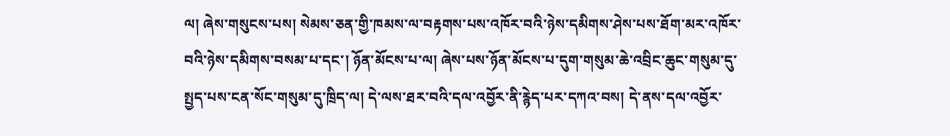ལ། ཞེས་གསུངས་པས། སེམས་ཅན་གྱི་ཁམས་ལ་བརྟགས་པས་འཁོར་བའི་ཉེས་དམིགས་ཤེས་པས་ཐོག་མར་འཁོར་བའི་ཉེས་དམིགས་བསམ་པ་དང་། ཉོན་མོངས་པ་ལ། ཞེས་པས་ཉོན་མོངས་པ་དུག་གསུམ་ཆེ་འབྲིང་ཆུང་གསུམ་དུ་སྤྱད་པས་ངན་སོང་གསུམ་དུ་ཁྲིད་ལ། དེ་ལས་ཐར་བའི་དལ་འབྱོར་ནི་རྙེད་པར་དཀའ་བས། དེ་ནས་དལ་འབྱོར་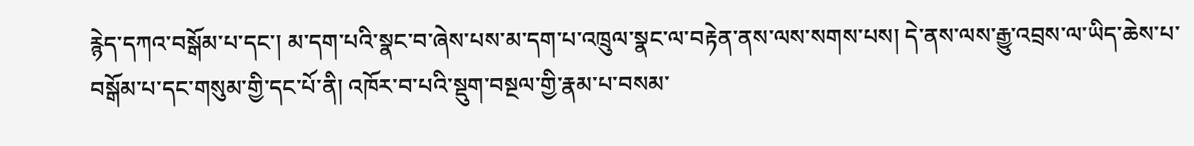རྙེད་དཀའ་བསྒོམ་པ་དང་། མ་དག་པའི་སྣང་བ་ཞེས་པས་མ་དག་པ་འཁྲུལ་སྣང་ལ་བརྟེན་ནས་ལས་སགས་པས། དེ་ནས་ལས་རྒྱུ་འབྲས་ལ་ཡིད་ཆེས་པ་བསྒོམ་པ་དང་གསུམ་གྱི་དང་པོ་ནི། འཁོར་བ་པའི་སྡུག་བསྔལ་གྱི་རྣམ་པ་བསམ་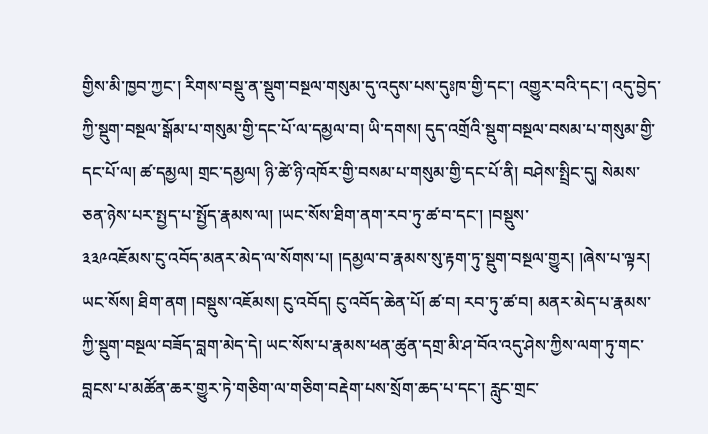གྱིས་མི་ཁྱབ་ཀྱང་། རིགས་བསྡུ་ན་སྡུག་བསྔལ་གསུམ་དུ་འདུས་པས་དུཿཁ་གྱི་དང་། འགྱུར་བའི་དང་། འདུ་བྱེད་ཀྱི་སྡུག་བསྔལ་སྒོམ་པ་གསུམ་གྱི་དང་པོ་ལ་དམྱལ་བ། ཡི་དགས། དུད་འགྲོའི་སྡུག་བསྔལ་བསམ་པ་གསུམ་གྱི་དང་པོ་ལ། ཚ་དམྱལ། གྲང་དམྱལ། ཉི་ཚེ་ཉི་འཁོར་གྱི་བསམ་པ་གསུམ་གྱི་དང་པོ་ནི། བཤེས་སྤྲིང་དུ། སེམས་ཅན་ཉེས་པར་སྤྱད་པ་སྤྱོད་རྣམས་ལ། །ཡང་སོས་ཐིག་ནག་རབ་ཏུ་ཚ་བ་དང་། །བསྡུས་
༣༣༩འཇོམས་ངུ་འབོད་མནར་མེད་ལ་སོགས་པ། །དམྱལ་བ་རྣམས་སུ་རྟག་ཏུ་སྡུག་བསྔལ་གྱུར། །ཞེས་པ་ལྟར། ཡང་སོས། ཐིག་ནག །བསྡུས་འཇོམས། ངུ་འབོད། ངུ་འབོད་ཆེན་པོ། ཚ་བ། རབ་ཏུ་ཚ་བ། མནར་མེད་པ་རྣམས་ཀྱི་སྡུག་བསྔལ་བཟོད་བླག་མེད་དེ། ཡང་སོས་པ་རྣམས་ཕན་ཚུན་དགྲ་མི་ཤ་བོའ་འདུ་ཤེས་ཀྱིས་ལག་ཏུ་གང་བླངས་པ་མཚོན་ཆར་གྱུར་ཏེ་གཅིག་ལ་གཅིག་བརྡེག་པས་སྲོག་ཆད་པ་དང་། རླུང་གྲང་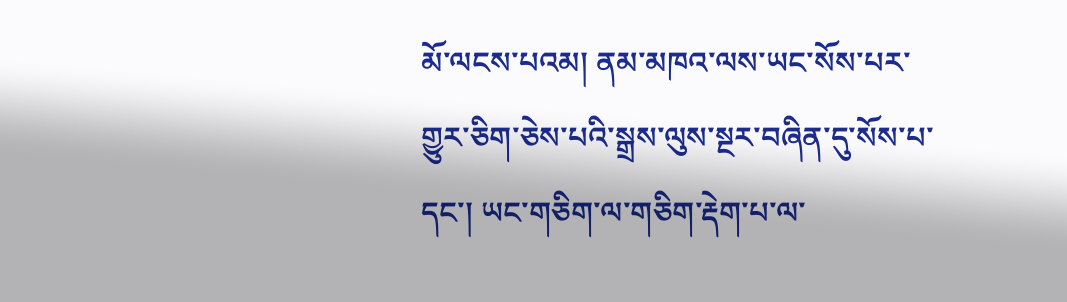མོ་ལངས་པའམ། ནམ་མཁའ་ལས་ཡང་སོས་པར་གྱུར་ཅིག་ཅེས་པའི་སྒྲས་ལུས་སྔར་བཞིན་དུ་སོས་པ་དང་། ཡང་གཅིག་ལ་གཅིག་རྡེག་པ་ལ་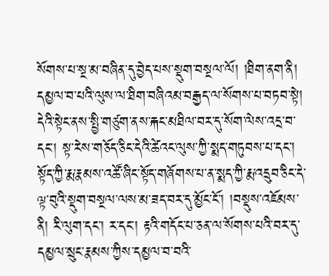སོགས་པ་སྔ་མ་བཞིན་དུ་བྱེད་པས་སྡུག་བསྔལ་ལོ། །ཐིག་ནག་ནི། དམྱལ་བ་པའི་ལུས་ལ་ཐིག་བཞིའམ་བརྒྱད་ལ་སོགས་པ་བཏབ་སྟེ། དེའི་སྟེང་ནས་སྤྱི་གཙུག་ནས་རྐང་མཐིལ་བར་དུ་སོག་ལེས་འདྲ་བ་དང་། སྟ་རེས་གཅོད་ཅིང་དེའི་ཚེའང་ལུས་ཀྱི་སྨད་གཏུབས་པ་དང་། སྟོད་ཀྱི་རྨ་རྣམས་འཚོ་ཞིང་སྟོད་གཞོགས་པ་ན་སྨད་ཀྱི་རྨ་འདྲུབ་ཅིང་དེ་ལྟ་བུའི་སྡུག་བསྔལ་ལས་མ་ཟད་བར་དུ་མྱོང་ངོ་། །བསྡུས་འཇོམས་ནི། རི་ལུག་དང་། ར་དང་། རྟའི་གདོང་པ་ཅན་ལ་སོགས་པའི་བར་དུ་དམྱལ་སྲུང་རྣམས་ཀྱིས་དམྱལ་བ་བའི་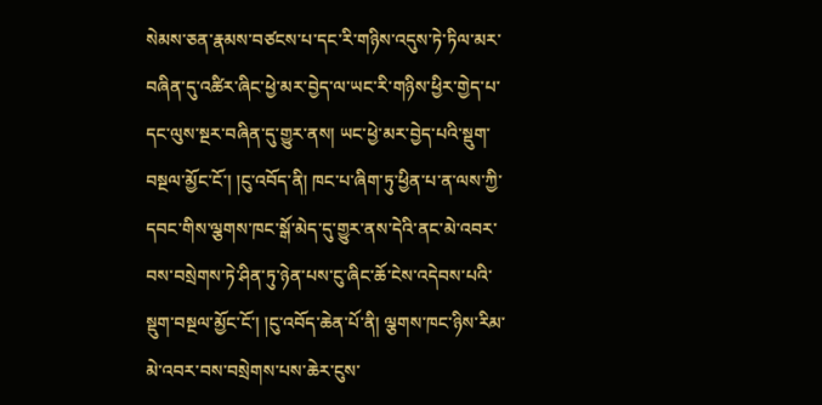སེམས་ཅན་རྣམས་བཙངས་པ་དང་རི་གཉིས་འདུས་ཏེ་ཏིལ་མར་བཞིན་དུ་འཚིར་ཞིང་ཕྱེ་མར་བྱེད་ལ་ཡང་རི་གཉིས་ཕྱིར་གྱེད་པ་དང་ལུས་སྔར་བཞིན་དུ་གྱུར་ནས། ཡང་ཕྱེ་མར་བྱེད་པའི་སྡུག་བསྔལ་མྱོང་ངོ་། །ངུ་འབོད་ནི། ཁང་པ་ཞིག་ཏུ་ཕྱིན་པ་ན་ལས་ཀྱི་དབང་གིས་ལྕགས་ཁང་སྒོ་མེད་དུ་གྱུར་ནས་དེའི་ནང་མེ་འབར་བས་བསྲེགས་ཏེ་ཤིན་ཏུ་ཉེན་པས་ངུ་ཞིང་ཆོ་ངེས་འདེབས་པའི་སྡུག་བསྔལ་མྱོང་ངོ་། །ངུ་འབོད་ཆེན་པོ་ནི། ལྕགས་ཁང་ཉིས་རིམ་མེ་འབར་བས་བསྲེགས་པས་ཆེར་ངུས་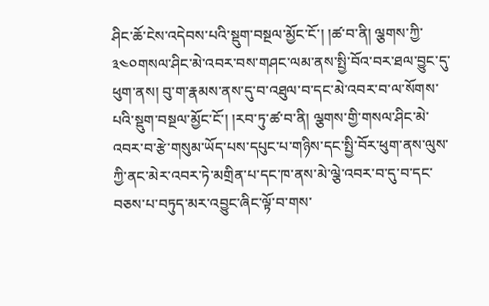ཤིང་ཆོ་ངེས་འདེབས་པའི་སྡུག་བསྔལ་མྱོང་ངོ་། །ཚ་བ་ནི། ལྕགས་ཀྱི་
༣༤༠གསལ་ཤིང་མེ་འབར་བས་གཤང་ལམ་ནས་སྤྱི་བོའ་བར་ཐལ་བྱུང་དུ་ཕུག་ནས། བུ་ག་རྣམས་ནས་དུ་བ་འཐུལ་བ་དང་མེ་འབར་བ་ལ་སོགས་པའི་སྡུག་བསྔལ་མྱོང་ངོ་། །རབ་ཏུ་ཚ་བ་ནི། ལྕགས་གྱི་གསལ་ཤིང་མེ་འབར་བ་རྩེ་གསུམ་ཡོད་པས་དཔུང་པ་གཉིས་དང་སྤྱི་བོར་ཕུག་ནས་ལུས་ཀྱི་ནང་མེར་འབར་ཏེ་མགྲིན་པ་དང་ཁ་ནས་མེ་ལྕེ་འབར་བ་དུ་བ་དང་བཅས་པ་བཏུད་མར་འབྱུང་ཞིང་ལྟོ་བ་གས་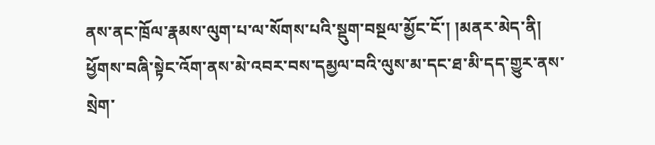ནས་ནང་ཁྲོལ་རྣམས་ལུག་པ་ལ་སོགས་པའི་སྡུག་བསྔལ་མྱོང་ངོ་། །མནར་མེད་ནི། ཕྱོགས་བཞི་སྟེང་འོག་ནས་མེ་འབར་བས་དམྱལ་བའི་ལུས་མ་དང་ཐ་མི་དད་གྱུར་ནས་སྲེག་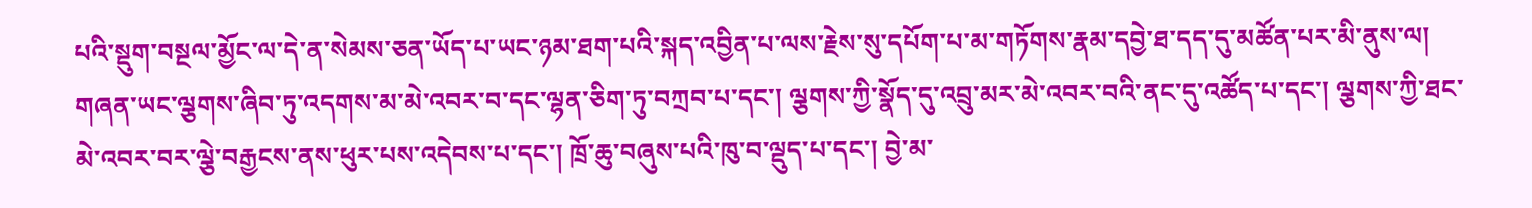པའི་སྡུག་བསྔལ་མྱོང་ལ་དེ་ན་སེམས་ཅན་ཡོད་པ་ཡང་ཉམ་ཐག་པའི་སྐད་འབྱིན་པ་ལས་རྗེས་སུ་དཔོག་པ་མ་གཏོགས་རྣམ་དབྱེ་ཐ་དད་དུ་མཚོན་པར་མི་ནུས་ལ། གཞན་ཡང་ལྕགས་ཞིབ་ཏུ་འདགས་མ་མེ་འབར་བ་དང་ལྷན་ཅིག་ཏུ་བཀྲབ་པ་དང་། ལྕགས་ཀྱི་སྣོད་དུ་འབྲུ་མར་མེ་འབར་བའི་ནང་དུ་འཚོད་པ་དང་། ལྕགས་ཀྱི་ཐང་མེ་འབར་བར་ལྕེ་བརྒྱངས་ནས་ཕུར་པས་འདེབས་པ་དང་། ཁྲོ་ཆུ་བཞུས་པའི་ཁུ་བ་ལྡུད་པ་དང་། བྱེ་མ་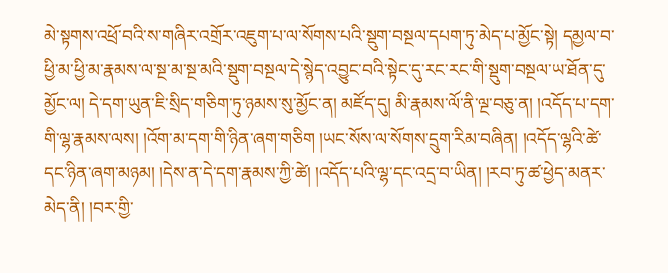མེ་སྟགས་འཕྲོ་བའི་ས་གཞིར་འགྲོར་འཇུག་པ་ལ་སོགས་པའི་སྡུག་བསྔལ་དཔག་ཏུ་མེད་པ་མྱོང་སྟེ། དམྱལ་བ་ཕྱི་མ་ཕྱི་མ་རྣམས་ལ་སྔ་མ་སྔ་མའི་སྡུག་བསྔལ་དེ་སྙེད་འབྱུང་བའི་སྟེང་དུ་རང་རང་གི་སྡུག་བསྔལ་ཡ་ཐོན་དུ་མྱོང་ལ། དེ་དག་ཡུན་ཇི་སྲིད་གཅིག་ཏུ་ཉམས་སུ་མྱོང་ན། མཛོད་དུ། མི་རྣམས་ལོ་ནི་ལྔ་བཅུ་ན། །འདོད་པ་དག་གི་ལྷ་རྣམས་ལས། །འོག་མ་དག་གི་ཉིན་ཞག་གཅིག །ཡང་སོས་ལ་སོགས་དྲུག་རིམ་བཞིན། །འདོད་ལྷའི་ཚེ་དང་ཉིན་ཞག་མཉམ། །དེས་ན་དེ་དག་རྣམས་ཀྱི་ཚེ། །འདོད་པའི་ལྷ་དང་འདྲ་བ་ཡིན། །རབ་ཏུ་ཚ་ཕྱེད་མནར་མེད་ནི། །བར་གྱི་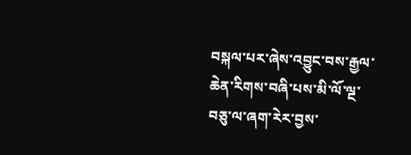བསྐལ་པར་ཞེས་འབྱུང་བས་རྒྱལ་ཆེན་རིགས་བཞི་པས་མི་ལོ་ལྔ་བཅུ་ལ་ཞག་རེར་བྱས་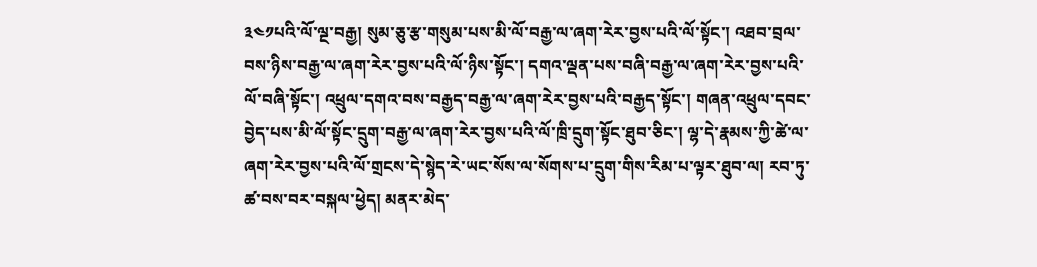༣༤༡པའི་ལོ་ལྔ་བརྒྱ། སུམ་ཅུ་རྩ་གསུམ་པས་མི་ལོ་བརྒྱ་ལ་ཞག་རེར་བྱས་པའི་ལོ་སྟོང་། འཐབ་བྲལ་བས་ཉིས་བརྒྱ་ལ་ཞག་རེར་བྱས་པའི་ལོ་ཉིས་སྟོང་། དགའ་ལྡན་པས་བཞི་བརྒྱ་ལ་ཞག་རེར་བྱས་པའི་ལོ་བཞི་སྟོང་། འཕྲུལ་དགའ་བས་བརྒྱད་བརྒྱ་ལ་ཞག་རེར་བྱས་པའི་བརྒྱད་སྟོང་། གཞན་འཕྲུལ་དབང་བྱེད་པས་མི་ལོ་སྟོང་དྲུག་བརྒྱ་ལ་ཞག་རེར་བྱས་པའི་ལོ་ཁྲི་དྲུག་སྟོང་ཐུབ་ཅིང་། ལྷ་དེ་རྣམས་ཀྱི་ཚེ་ལ་ཞག་རེར་བྱས་པའི་ལོ་གྲངས་དེ་སྙེད་རེ་ཡང་སོས་ལ་སོགས་པ་དྲུག་གིས་རིམ་པ་ལྟར་ཐུབ་ལ། རབ་ཏུ་ཚ་བས་བར་བསྐལ་ཕྱེད། མནར་མེད་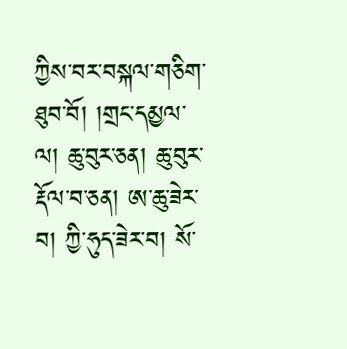ཀྱིས་བར་བསྐལ་གཅིག་ཐུབ་བོ། །གྲང་དམྱལ་ལ། ཆུ་བུར་ཅན། ཆུ་བུར་རྡོལ་བ་ཅན། ཨ་ཆུ་ཟེར་བ། ཀྱི་ཧུད་ཟེར་བ། སོ་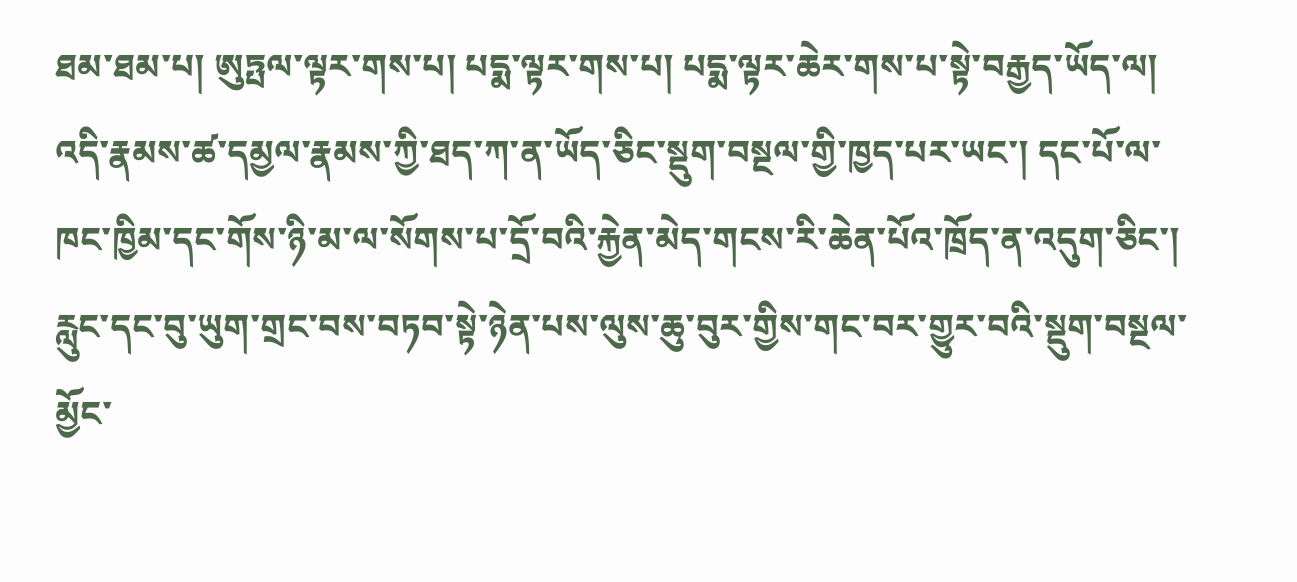ཐམ་ཐམ་པ། ཨུཏྤལ་ལྟར་གས་པ། པདྨ་ལྟར་གས་པ། པདྨ་ལྟར་ཆེར་གས་པ་སྟེ་བརྒྱད་ཡོད་ལ། འདི་རྣམས་ཚ་དམྱལ་རྣམས་ཀྱི་ཐད་ཀ་ན་ཡོད་ཅིང་སྡུག་བསྔལ་གྱི་ཁྱད་པར་ཡང་། དང་པོ་ལ་ཁང་ཁྱིམ་དང་གོས་ཉི་མ་ལ་སོགས་པ་དྲོ་བའི་རྐྱེན་མེད་གངས་རི་ཆེན་པོའ་ཁྲོད་ན་འདུག་ཅིང་། རླུང་དང་བུ་ཡུག་གྲང་བས་བཏབ་སྟེ་ཉེན་པས་ལུས་ཆུ་བུར་གྱིས་གང་བར་གྱུར་བའི་སྡུག་བསྔལ་མྱོང་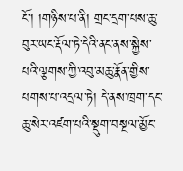ངོ་། །གཉིས་པ་ནི། གྲང་དྲག་པས་ཆུ་བུར་ཡང་རྡོལ་ཏེ་དེའི་ནང་ནས་སྐྱེས་པའི་ལྕགས་ཀྱི་འབུ་མཆུ་རྣོན་གྱིས་པགས་པ་འདྲལ་ཏེ། དེ་ནས་ཁྲག་དང་ཆུ་སེར་འཛག་པའི་སྡུག་བསྔལ་མྱོང་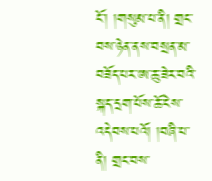ངོ་། །གསུམ་པ་ནི། གྲང་བས་ཉེན་ནས་བསྲན་མ་བཟོད་པར་ཨ་ཆུ་ཟེར་བའི་སྐད་དྲག་པོས་ཆོ་ངེས་འདེབས་པའོ། །བཞི་པ་ནི། གྲང་བས་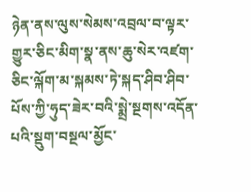ཉེན་ནས་ལུས་སེམས་འབྲལ་བ་ལྟར་གྱུར་ཅིང་མིག་སྣ་ནས་ཆུ་སེར་འཛག་ཅིང་ལྐོག་མ་སྐམས་ཏེ་སྐད་ཤིབ་ཤིབ་པོས་ཀྱི་ཧུད་ཟེར་བའི་སྨྲེ་སྔགས་འདོན་པའི་སྡུག་བསྔལ་མྱོང་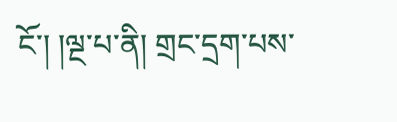ངོ་། །ལྔ་པ་ནི། གྲང་དྲག་པས་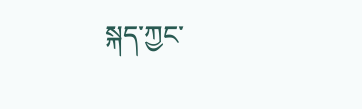སྐད་ཀྱང་